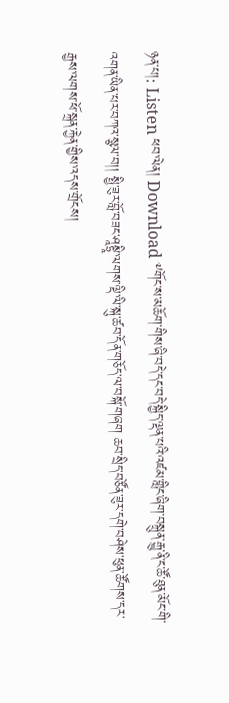ཉན་པ།: Listen ཕབ་ལེན། Download ༸གོང་ས་མཆོག་གིས་ཞི་བདེ་དང་བདེ་སྐྱིད་ལྡན་པའི་འཛམ་གླིང་ཞིག་བསྐྲུན་རྒྱུ་ནི་ང་ཚོ་ཐུན་མོང་གི་འགན་ཡིན་པར་བཀའ་སྩལ་བ།། སྤྱི་ཟུར་བློ་བཟང་ཤཱསྟྲཱི་ལགས་ལྡི་ལི་སྐུ་ཚབ་དོན་གཅོད་ལ་བསྐོ་གཞག ཆབ་སྲིད་བཙོན་ཟུར་དགེ་བཤེས་ཕུན་ཚོགས་དར་རྒྱས་ལགས་ཕོ་སྐྲན་རྐྱེན་གྱིས་འདས་གྲོངས།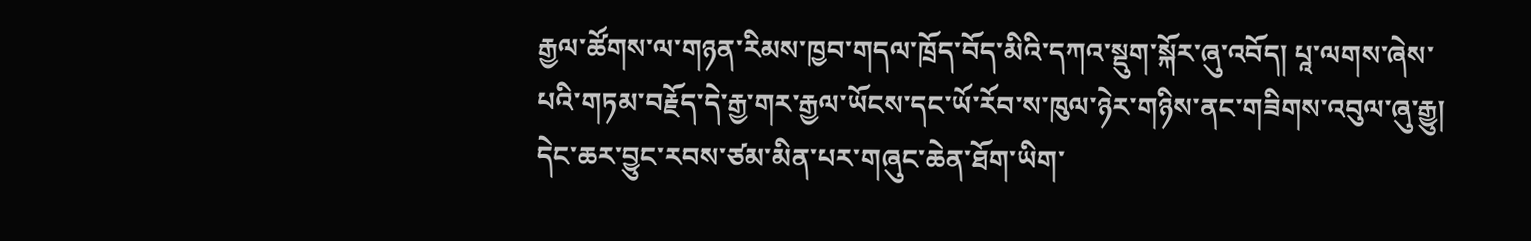རྒྱལ་ཚོགས་ལ་གཉན་རིམས་ཁྱབ་གདལ་ཁྲོད་བོད་མིའི་དཀའ་སྡུག་སྐོར་ཞུ་འབོད། པཱ་ལགས་ཞེས་པའི་གཏམ་བརྗོད་དེ་རྒྱ་གར་རྒྱལ་ཡོངས་དང་ཡོ་རོབ་ས་ཁུལ་ཉེར་གཉིས་ནང་གཟིགས་འབུལ་ཞུ་རྒྱུ། དེང་ཆར་བྱུང་རབས་ཙམ་མིན་པར་གཞུང་ཆེན་ཐོག་ཡིག་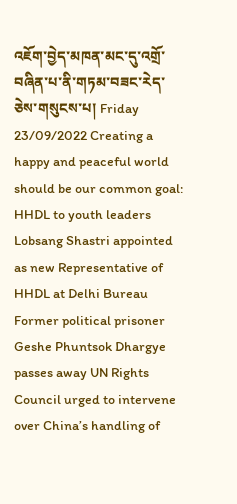འཇོག་བྱེད་མཁན་མང་དུ་འགྲོ་བཞིན་པ་ནི་གཏམ་བཟང་རེད་ཅེས་གསུངས་པ། Friday 23/09/2022 Creating a happy and peaceful world should be our common goal: HHDL to youth leaders Lobsang Shastri appointed as new Representative of HHDL at Delhi Bureau Former political prisoner Geshe Phuntsok Dhargye passes away UN Rights Council urged to intervene over China’s handling of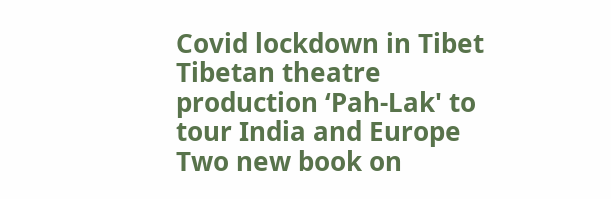Covid lockdown in Tibet Tibetan theatre production ‘Pah-Lak' to tour India and Europe Two new book on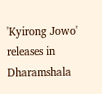'Kyirong Jowo' releases in Dharamshala